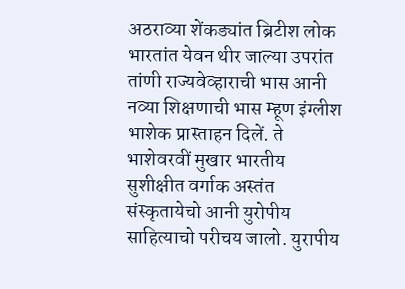अठराव्या शेंकड्यांत ब्रिटीश लोक भारतांत येवन थीर जाल्या उपरांत तांणी राज्यवेव्हाराची भास आनी नव्या शिक्षणाची भास म्हूण इंग्लीश भाशेक प्रास्ताहन दिलें. ते भाशेवरवीं मुखार भारतीय सुशीक्षीत वर्गाक अस्तंत संस्कृतायेचो आनी युरोपीय साहित्याचो परीचय जालो. युरापीय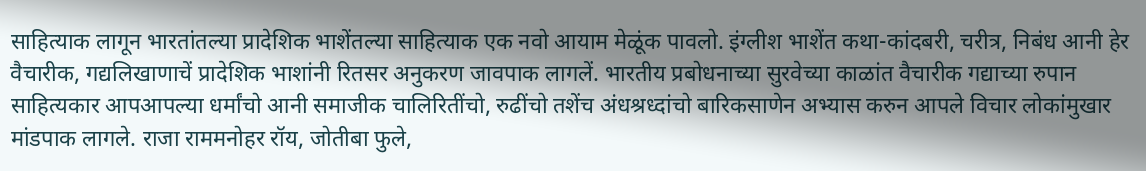साहित्याक लागून भारतांतल्या प्रादेशिक भाशेंतल्या साहित्याक एक नवो आयाम मेळूंक पावलो. इंग्लीश भाशेंत कथा-कांदबरी, चरीत्र, निबंध आनी हेर वैचारीक, गद्यलिखाणाचें प्रादेशिक भाशांनी रितसर अनुकरण जावपाक लागलें. भारतीय प्रबोधनाच्या सुरवेच्या काळांत वैचारीक गद्याच्या रुपान साहित्यकार आपआपल्या धर्मांचो आनी समाजीक चालिरितींचो, रुढींचो तशेंच अंधश्रध्दांचो बारिकसाणेन अभ्यास करुन आपले विचार लोकांमुखार मांडपाक लागले. राजा राममनोहर रॉय, जोतीबा फुले,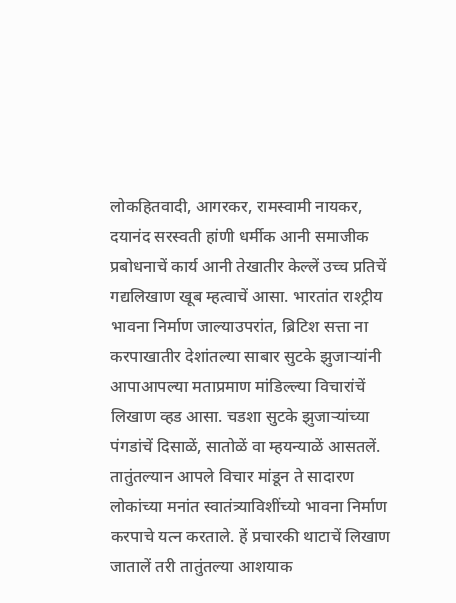लोकहितवादी, आगरकर, रामस्वामी नायकर, दयानंद सरस्वती हांणी धर्मीक आनी समाजीक प्रबोधनाचें कार्य आनी तेखातीर केल्लें उच्च प्रतिचें गद्यलिखाण खूब म्हत्वाचें आसा. भारतांत राश्ट्रीय भावना निर्माण जाल्याउपरांत, ब्रिटिश सत्ता ना करपाखातीर देशांतल्या साबार सुटके झुजाऱ्यांनी आपाआपल्या मताप्रमाण मांडिल्ल्या विचारांचें लिखाण व्हड आसा. चडशा सुटके झुजाऱ्यांच्या पंगडांचें दिसाळें, सातोळें वा म्हयन्याळें आसतलें. तातुंतल्यान आपले विचार मांडून ते सादारण लोकांच्या मनांत स्वातंत्र्याविशींच्यो भावना निर्माण करपाचे यत्न करताले. हें प्रचारकी थाटाचें लिखाण जातालें तरी तातुंतल्या आशयाक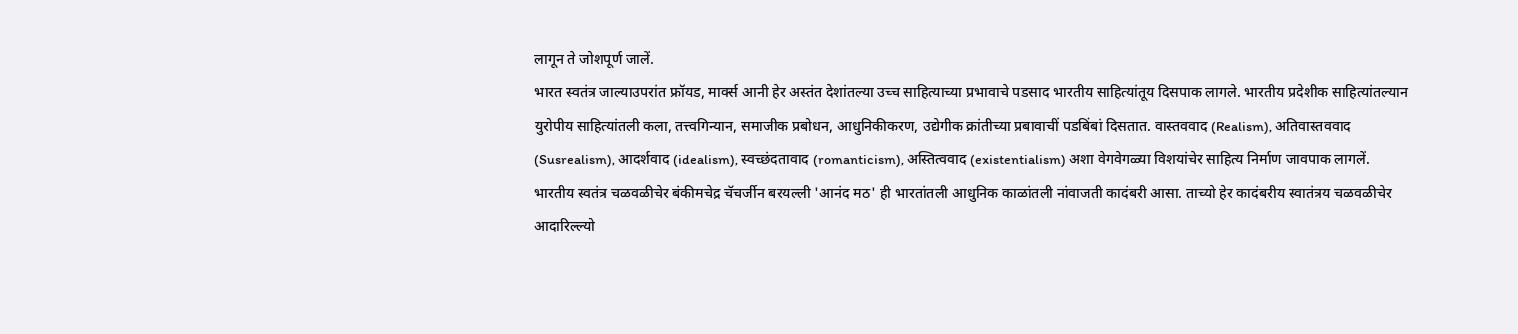लागून ते जोशपूर्ण जालें.
भारत स्वतंत्र जाल्याउपरांत फ्रॉयड, मार्क्स आनी हेर अस्तंत देशांतल्या उच्च साहित्याच्या प्रभावाचे पडसाद भारतीय साहित्यांतूय दिसपाक लागले. भारतीय प्रदेशीक साहित्यांतल्यान युरोपीय साहित्यांतली कला, तत्त्वगिन्यान, समाजीक प्रबोधन, आधुनिकीकरण, उद्येगीक क्रांतीच्या प्रबावाचीं पडबिंबां दिसतात. वास्तववाद (Realism), अतिवास्तववाद (Susrealism), आदर्शवाद (idealism), स्वच्छंदतावाद (romanticism), अस्तित्ववाद (existentialism) अशा वेगवेगळ्या विशयांचेर साहित्य निर्माण जावपाक लागलें.
भारतीय स्वतंत्र चळवळीचेर बंकीमचेद्र चॅचर्जीन बरयल्ली 'आनंद मठ' ही भारतांतली आधुनिक काळांतली नांवाजती कादंबरी आसा. ताच्यो हेर कादंबरीय स्वातंत्रय चळवळीचेर आदारिल्ल्यो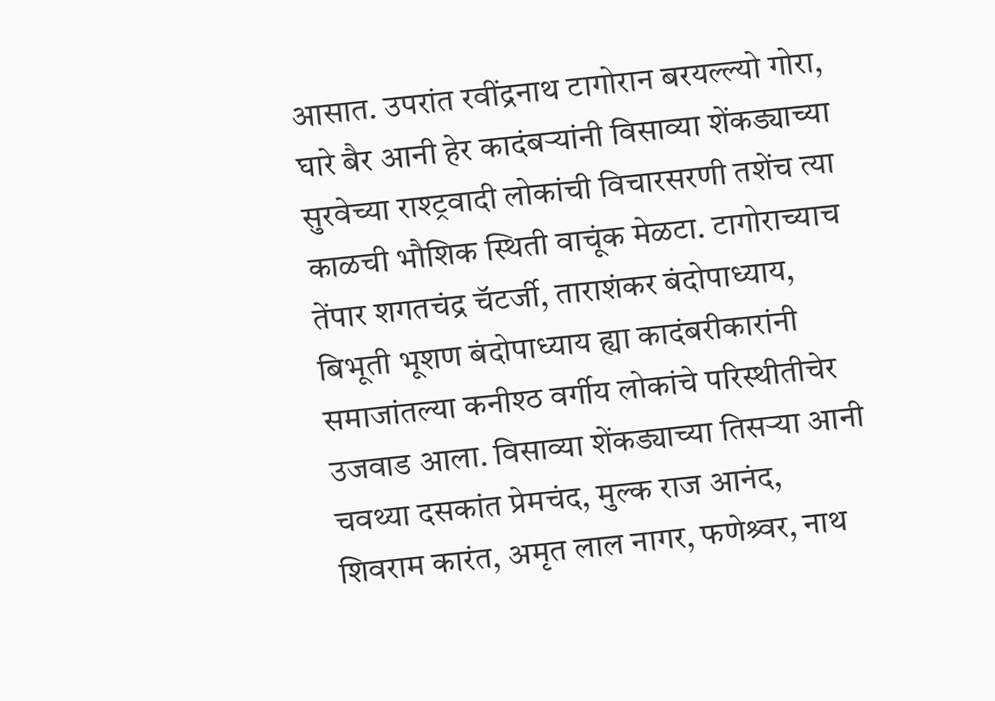आसात. उपरांत रवींद्रनाथ टागोरान बरयल्ल्यो गोरा, घारे बैर आनी हेर कादंबऱ्यांनी विसाव्या शेंकड्याच्या सुरवेच्या राश्ट्रवादी लोकांची विचारसरणी तशेंच त्या काळची भौशिक स्थिती वाचूंक मेळटा. टागोराच्याच तेंपार शगतचंद्र चॅटर्जी, ताराशंकर बंदोपाध्याय, बिभूती भूशण बंदोपाध्याय ह्या कादंबरीकारांनी समाजांतल्या कनीश्ठ वर्गीय लोकांचे परिस्थीतीचेर उजवाड आला. विसाव्या शेंकड्याच्या तिसऱ्या आनी चवथ्या दसकांत प्रेमचंद, मुल्क राज आनंद, शिवराम कारंत, अमृत लाल नागर, फणेश्र्वर, नाथ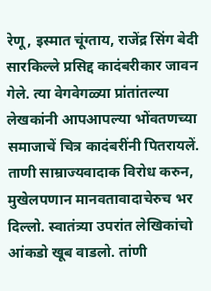रेणू, इस्मात चूंग्ताय, राजेंद्र सिंग बेदी सारकिल्ले प्रसिद्द कादंबरीकार जावन गेले. त्या वेगवेगळ्या प्रांतांतल्या लेखकांनी आपआपल्या भोंवतणच्या समाजाचें चित्र कादंबरींनी पितरायलें. ताणी साम्राज्यवादाक विरोध करुन, मुखेलपणान मानवतावादाचेरुच भर दिल्लो. स्वातंत्र्या उपरांत लेखिकांचो आंकडो खूब वाडलो. तांणी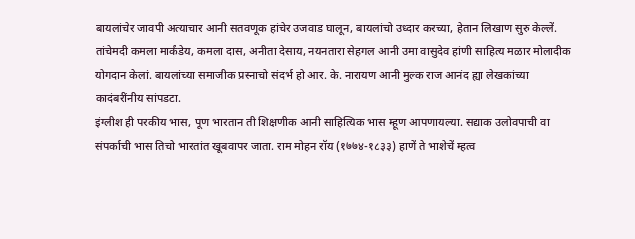बायलांचेर जावपी अत्याचार आनी सतवणूक हांचेर उजवाड घालून, बायलांचो उध्दार करच्या, हेतान लिखाण सुरु केल्लें. तांचेमदी कमला मार्कंडेय, कमला दास, अनीता देसाय, नयनतारा सेहगल आनी उमा वासुदेव हांणी साहित्य मळार मोलादीक योगदान केलां. बायलांच्या समाजीक प्रस्नाचो संदर्भ हो आर. के. नारायण आनी मुल्क राज आनंद ह्या लेखकांच्या कादंबरींनीय सांपडटा.
इंग्लीश ही परकीय भास, पूण भारतान ती शिक्षणीक आनी साहित्यिक भास म्हूण आपणायल्या. सद्याक उलोवपाची वा संपर्काची भास तिचो भारतांत खूबवापर जाता. राम मोहन रॉय (१७७४-१८३३) हाणें ते भाशेचें म्हत्व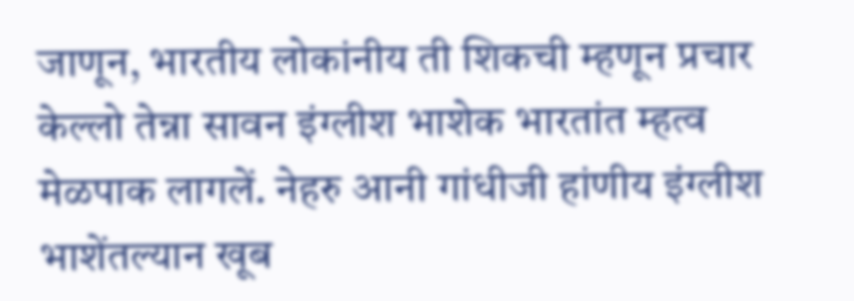जाणून, भारतीय लोकांनीय ती शिकची म्हणून प्रचार केल्लो तेन्ना सावन इंग्लीश भाशेक भारतांत म्हत्व मेळपाक लागलें. नेहरु आनी गांधीजी हांणीय इंग्लीश भाशेंतल्यान खूब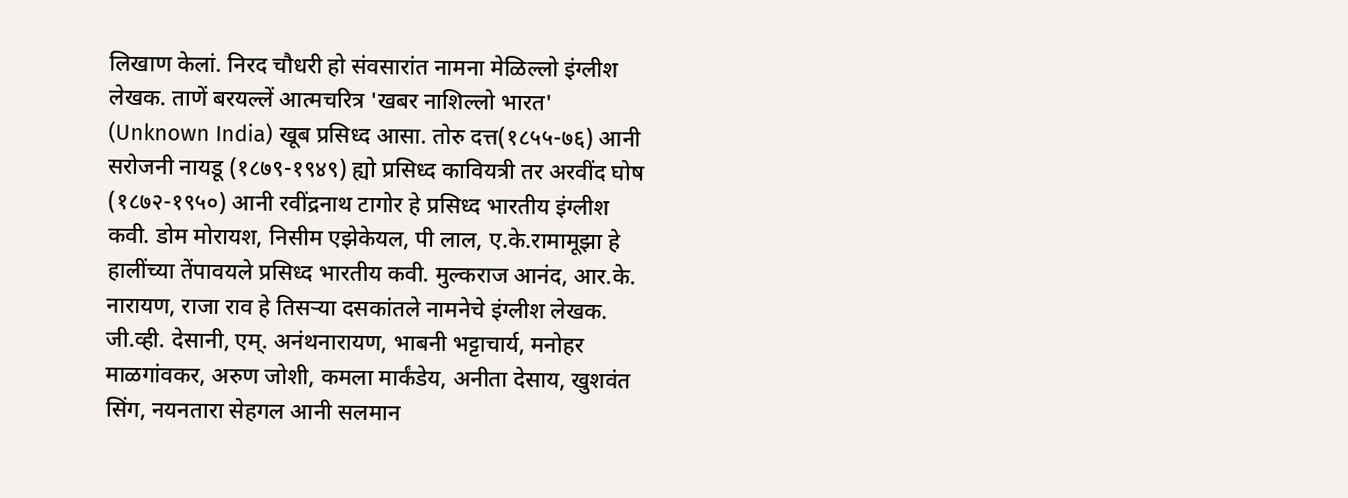लिखाण केलां. निरद चौधरी हो संवसारांत नामना मेळिल्लो इंग्लीश लेखक. ताणें बरयल्लें आत्मचरित्र 'खबर नाशिल्लो भारत' (Unknown India) खूब प्रसिध्द आसा. तोरु दत्त(१८५५-७६) आनी सरोजनी नायडू (१८७९-१९४९) ह्यो प्रसिध्द कावियत्री तर अरवींद घोष (१८७२-१९५०) आनी रवींद्रनाथ टागोर हे प्रसिध्द भारतीय इंग्लीश कवी. डोम मोरायश, निसीम एझेकेयल, पी लाल, ए.के.रामामूझा हे हालींच्या तेंपावयले प्रसिध्द भारतीय कवी. मुल्कराज आनंद, आर.के. नारायण, राजा राव हे तिसऱ्या दसकांतले नामनेचे इंग्लीश लेखक. जी.व्ही. देसानी, एम्. अनंथनारायण, भाबनी भट्टाचार्य, मनोहर माळगांवकर, अरुण जोशी, कमला मार्कंडेय, अनीता देसाय, खुशवंत सिंग, नयनतारा सेहगल आनी सलमान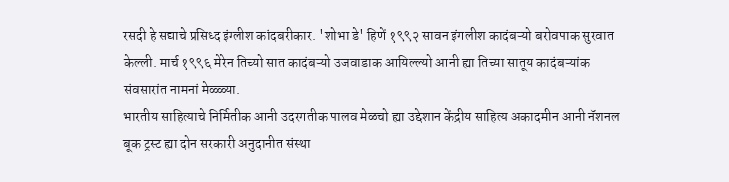रसदी हे सद्याचे प्रसिध्द इंग्लीश कांदबरीकार. 'शोभा डे' हिणें १९९२ सावन इंगलीश कादंबऱ्यो बरोवपाक सुरवात केल्ली. मार्च १९९६ मेरेन तिच्यो सात कादंबऱ्यो उजवाडाक आयिल्ल्यो आनी ह्या तिच्या सातूय कादंबऱ्यांक संवसारांत नामनां मेळ्ळ्या.
भारतीय साहित्याचे निर्मितीक आनी उदरगतीक पालव मेळचो ह्या उद्देशान केंद्रीय साहित्य अकादमीन आनी नॅशनल बूक ट्रस्ट ह्या दोन सरकारी अनुदानीत संस्था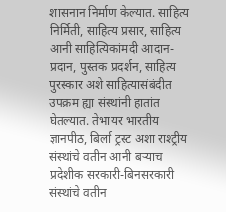शासनान निर्माण केल्यात. साहित्य निर्मिती, साहित्य प्रसार, साहित्य आनी साहित्यिकांमदी आदान-प्रदान, पुस्तक प्रदर्शन, साहित्य पुरस्कार अशे साहित्यासंबंदीत उपक्रम ह्या संस्थांनी हातांत घेतल्यात. तेभायर भारतीय ज्ञानपीठ, बिर्ला ट्रस्ट अशा राश्ट्रीय संस्थांचे वतीन आनी बऱ्याच प्रदेशीक सरकारी-बिनसरकारी संस्थांचे वतीन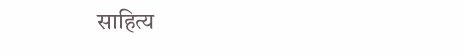साहित्य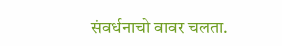संवर्धनाचो वावर चलता.